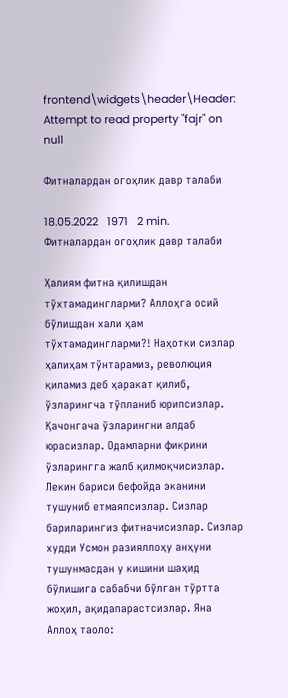frontend\widgets\header\Header: Attempt to read property "fajr" on null

Фитналардан огоҳлик давр талаби

18.05.2022   1971   2 min.
Фитналардан огоҳлик давр талаби

Ҳалиям фитна қилишдан тўхтамадингларми? Аллоҳга осий бўлишдан хали ҳам тўхтамадингларми?! Наҳотки сизлар ҳалиҳам тўнтарамиз, революция қиламиз деб ҳаракат қилиб, ўзларингча тўпланиб юрипсизлар. Қачонгача ўзларингни алдаб юрасизлар. Одамларни фикрини ўзларингга жалб қилмоқчисизлар. Лекин бариси бефойда эканини тушуниб етмаяпсизлар. Сизлар бариларингиз фитначисизлар. Сизлар худди Усмон разияллоҳу анҳуни тушунмасдан у кишини шаҳид бўлишига сабабчи бўлган тўртта жоҳил, ақидапарастсизлар. Яна Аллоҳ таоло: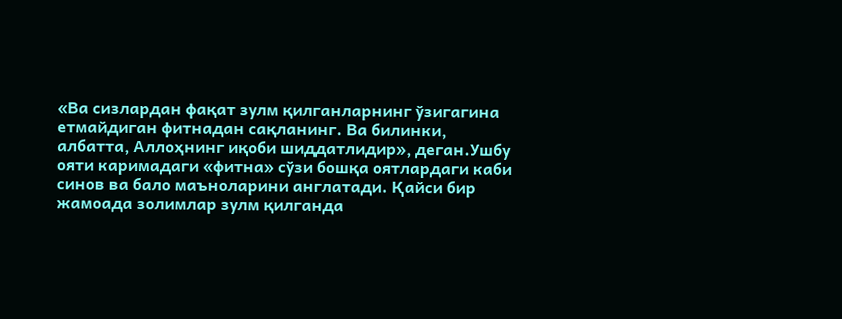«Ва сизлардан фақат зулм қилганларнинг ўзигагина етмайдиган фитнадан сақланинг. Ва билинки, албатта, Аллоҳнинг иқоби шиддатлидир», деган.Ушбу ояти каримадаги «фитна» сўзи бошқа оятлардаги каби синов ва бало маъноларини англатади. Қайси бир жамоада золимлар зулм қилганда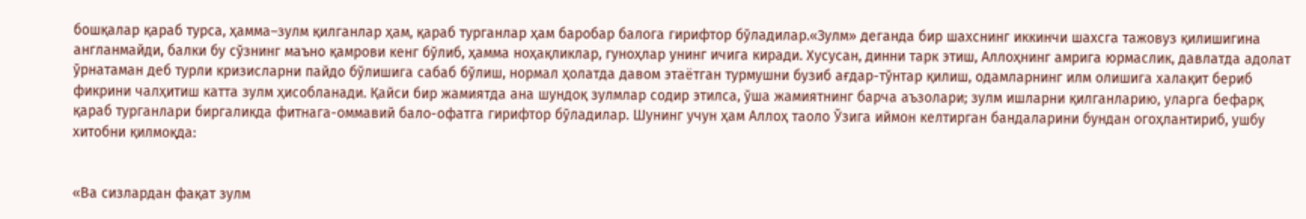бошқалар қараб турса, ҳамма–зулм қилганлар ҳам, қараб турганлар ҳам баробар балога гирифтор бўладилар.«Зулм» деганда бир шахснинг иккинчи шахсга тажовуз қилишигина англанмайди, балки бу сўзнинг маъно қамрови кенг бўлиб, ҳамма ноҳақликлар, гуноҳлар унинг ичига киради. Хусусан, динни тарк этиш, Аллоҳнинг амрига юрмаслик, давлатда адолат ўрнатаман деб турли кризисларни пайдо бўлишига сабаб бўлиш, нормал ҳолатда давом этаётган турмушни бузиб ағдар-тўнтар қилиш, одамларнинг илм олишига халақит бериб фикрини чалҳитиш катта зулм ҳисобланади. Қайси бир жамиятда ана шундоқ зулмлар содир этилса, ўша жамиятнинг барча аъзолари; зулм ишларни қилганларию, уларга бефарқ қараб турганлари биргаликда фитнага-оммавий бало-офатга гирифтор бўладилар. Шунинг учун ҳам Аллоҳ таоло Ўзига иймон келтирган бандаларини бундан огоҳлантириб, ушбу хитобни қилмоқда:


«Ва сизлардан фақат зулм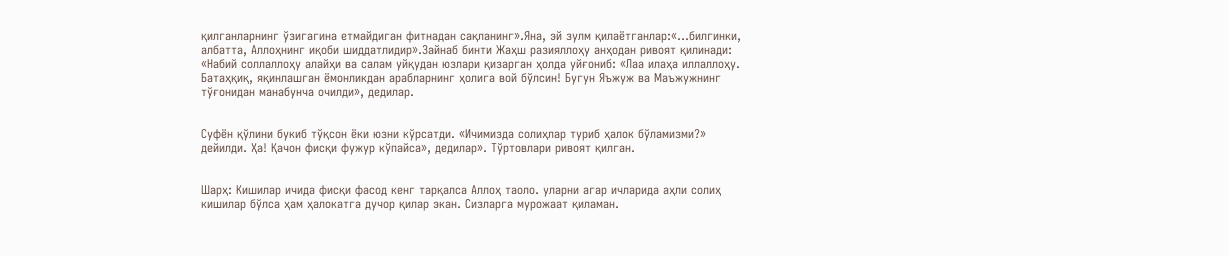қилганларнинг ўзигагина етмайдиган фитнадан сақланинг».Яна, эй зулм қилаётганлар:«...билгинки, албатта, Аллоҳнинг иқоби шиддатлидир».Зайнаб бинти Жаҳш разияллоҳу анҳодан ривоят қилинади: «Набий соллаллоҳу алайҳи ва салам уйқудан юзлари қизарган ҳолда уйғониб: «Лаа илаҳа иллаллоҳу. Батаҳқиқ, яқинлашган ёмонликдан арабларнинг ҳолига вой бўлсин! Бугун Яъжуж ва Маъжужнинг тўғонидан манабунча очилди», дедилар.


Суфён қўлини букиб тўқсон ёки юзни кўрсатди. «Ичимизда солиҳлар туриб ҳалок бўламизми?» дейилди. Ҳа! Қачон фисқи фужур кўпайса», дедилар». Тўртовлари ривоят қилган.


Шарҳ: Кишилар ичида фисқи фасод кенг тарқалса Аллоҳ таоло. уларни агар ичларида аҳли солиҳ кишилар бўлса ҳам ҳалокатга дучор қилар экан. Сизларга мурожаат қиламан.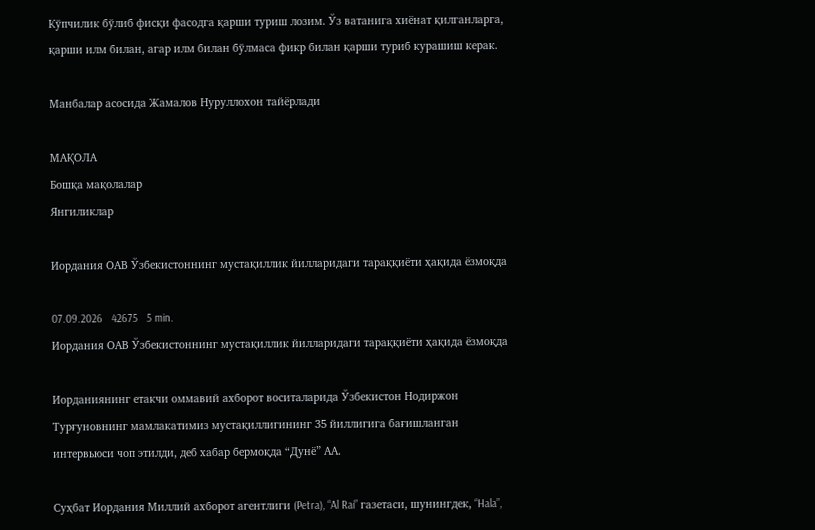Кўпчилик бўлиб фисқи фасодга қарши туриш лозим. Ўз ватанига хиёнат қилганларга, қарши илм билан, агар илм билан бўлмаса фикр билан қарши туриб курашиш керак.

Манбалар асосида Жамалов Нуруллохон тайёрлади

МАҚОЛА
Бошқа мақолалар
Янгиликлар

Иордания ОАВ Ўзбекистоннинг мустақиллик йилларидаги тараққиёти ҳақида ёзмоқда

07.09.2026   42675   5 min.
Иордания ОАВ Ўзбекистоннинг мустақиллик йилларидаги тараққиёти ҳақида ёзмоқда

Иорданиянинг етакчи оммавий ахборот воситаларида Ўзбекистон Нодиржон Турғуновнинг мамлакатимиз мустақиллигининг 35 йиллигига бағишланган интервьюси чоп этилди, деб хабар бермоқда “Дунё” АА.

Суҳбат Иордания Миллий ахборот агентлиги (Petra), “Al Rai” газетаси, шунингдек, “Hala”,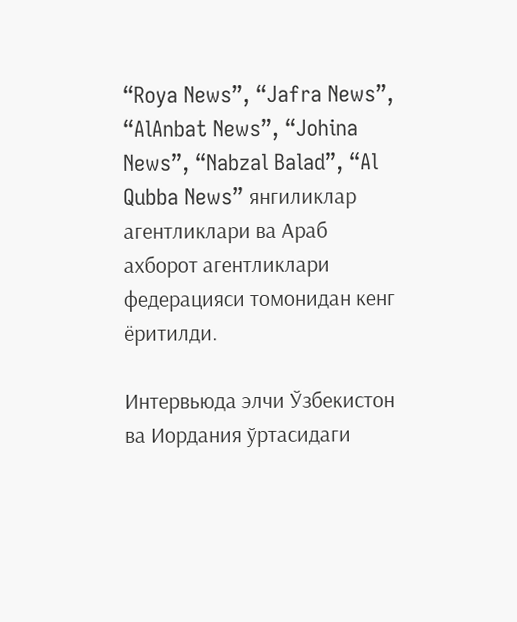“Roya News”, “Jafra News”, “AlAnbat News”, “Johina News”, “Nabzal Balad”, “Al Qubba News” янгиликлар агентликлари ва Араб ахборот агентликлари федерацияси томонидан кенг ёритилди.

Интервьюда элчи Ўзбекистон ва Иордания ўртасидаги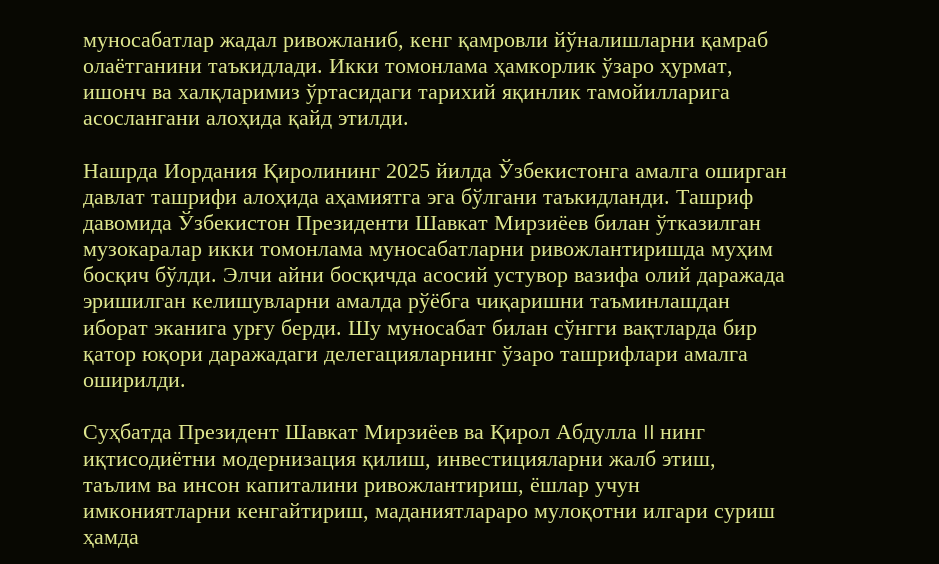муносабатлар жадал ривожланиб, кенг қамровли йўналишларни қамраб олаётганини таъкидлади. Икки томонлама ҳамкорлик ўзаро ҳурмат, ишонч ва халқларимиз ўртасидаги тарихий яқинлик тамойилларига асослангани алоҳида қайд этилди.

Нашрда Иордания Қиролининг 2025 йилда Ўзбекистонга амалга оширган давлат ташрифи алоҳида аҳамиятга эга бўлгани таъкидланди. Ташриф давомида Ўзбекистон Президенти Шавкат Мирзиёев билан ўтказилган музокаралар икки томонлама муносабатларни ривожлантиришда муҳим босқич бўлди. Элчи айни босқичда асосий устувор вазифа олий даражада эришилган келишувларни амалда рўёбга чиқаришни таъминлашдан иборат эканига урғу берди. Шу муносабат билан сўнгги вақтларда бир қатор юқори даражадаги делегацияларнинг ўзаро ташрифлари амалга оширилди.

Суҳбатда Президент Шавкат Мирзиёев ва Қирол Абдулла II нинг иқтисодиётни модернизация қилиш, инвестицияларни жалб этиш, таълим ва инсон капиталини ривожлантириш, ёшлар учун имкониятларни кенгайтириш, маданиятлараро мулоқотни илгари суриш ҳамда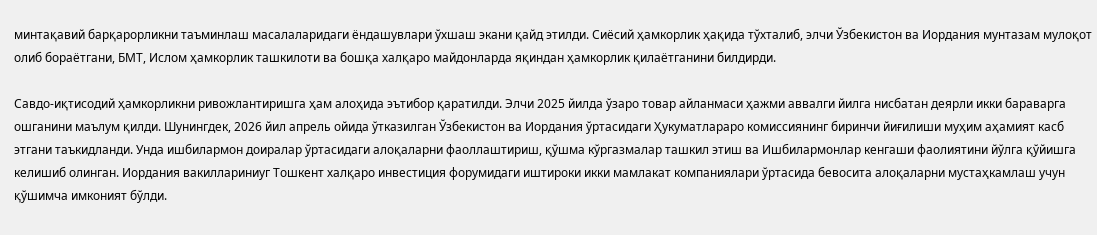минтақавий барқарорликни таъминлаш масалаларидаги ёндашувлари ўхшаш экани қайд этилди. Сиёсий ҳамкорлик ҳақида тўхталиб, элчи Ўзбекистон ва Иордания мунтазам мулоқот олиб бораётгани, БМТ, Ислом ҳамкорлик ташкилоти ва бошқа халқаро майдонларда яқиндан ҳамкорлик қилаётганини билдирди.

Савдо-иқтисодий ҳамкорликни ривожлантиришга ҳам алоҳида эътибор қаратилди. Элчи 2025 йилда ўзаро товар айланмаси ҳажми аввалги йилга нисбатан деярли икки бараварга ошганини маълум қилди. Шунингдек, 2026 йил апрель ойида ўтказилган Ўзбекистон ва Иордания ўртасидаги Ҳукуматлараро комиссиянинг биринчи йиғилиши муҳим аҳамият касб этгани таъкидланди. Унда ишбилармон доиралар ўртасидаги алоқаларни фаоллаштириш, қўшма кўргазмалар ташкил этиш ва Ишбилармонлар кенгаши фаолиятини йўлга қўйишга келишиб олинган. Иордания вакиллариниyг Тошкент халқаро инвестиция форумидаги иштироки икки мамлакат компаниялари ўртасида бевосита алоқаларни мустаҳкамлаш учун қўшимча имконият бўлди.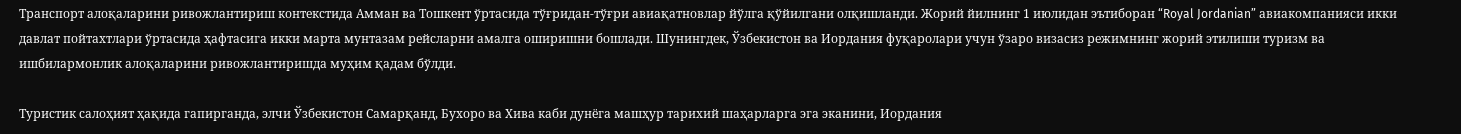Транспорт алоқаларини ривожлантириш контекстида Амман ва Тошкент ўртасида тўғридан-тўғри авиақатновлар йўлга қўйилгани олқишланди. Жорий йилнинг 1 июлидан эътиборан “Royal Jordanian” авиакомпанияси икки давлат пойтахтлари ўртасида ҳафтасига икки марта мунтазам рейсларни амалга оширишни бошлади. Шунингдек, Ўзбекистон ва Иордания фуқаролари учун ўзаро визасиз режимнинг жорий этилиши туризм ва ишбилармонлик алоқаларини ривожлантиришда муҳим қадам бўлди.

Туристик салоҳият ҳақида гапирганда, элчи Ўзбекистон Самарқанд, Бухоро ва Хива каби дунёга машҳур тарихий шаҳарларга эга эканини, Иордания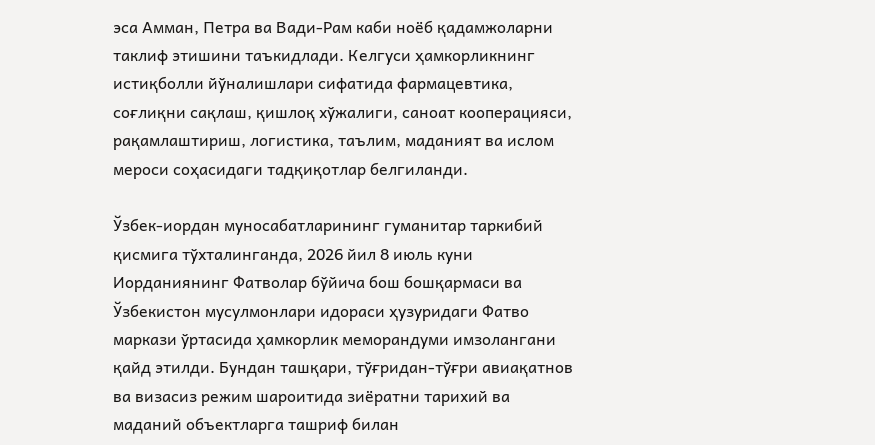эса Амман, Петра ва Вади-Рам каби ноёб қадамжоларни таклиф этишини таъкидлади. Келгуси ҳамкорликнинг истиқболли йўналишлари сифатида фармацевтика, соғлиқни сақлаш, қишлоқ хўжалиги, саноат кооперацияси, рақамлаштириш, логистика, таълим, маданият ва ислом мероси соҳасидаги тадқиқотлар белгиланди.

Ўзбек-иордан муносабатларининг гуманитар таркибий қисмига тўхталинганда, 2026 йил 8 июль куни Иорданиянинг Фатволар бўйича бош бошқармаси ва Ўзбекистон мусулмонлари идораси ҳузуридаги Фатво маркази ўртасида ҳамкорлик меморандуми имзолангани қайд этилди. Бундан ташқари, тўғридан-тўғри авиақатнов ва визасиз режим шароитида зиёратни тарихий ва маданий объектларга ташриф билан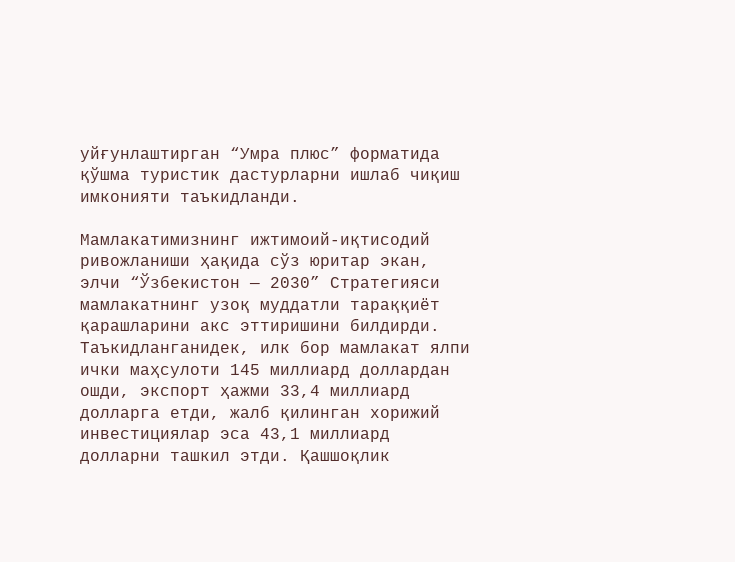уйғунлаштирган “Умра плюс” форматида қўшма туристик дастурларни ишлаб чиқиш имконияти таъкидланди.

Мамлакатимизнинг ижтимоий-иқтисодий ривожланиши ҳақида сўз юритар экан, элчи “Ўзбекистон — 2030” Стратегияси мамлакатнинг узоқ муддатли тараққиёт қарашларини акс эттиришини билдирди. Таъкидланганидек, илк бор мамлакат ялпи ички маҳсулоти 145 миллиард доллардан ошди, экспорт ҳажми 33,4 миллиард долларга етди, жалб қилинган хорижий инвестициялар эса 43,1 миллиард долларни ташкил этди. Қашшоқлик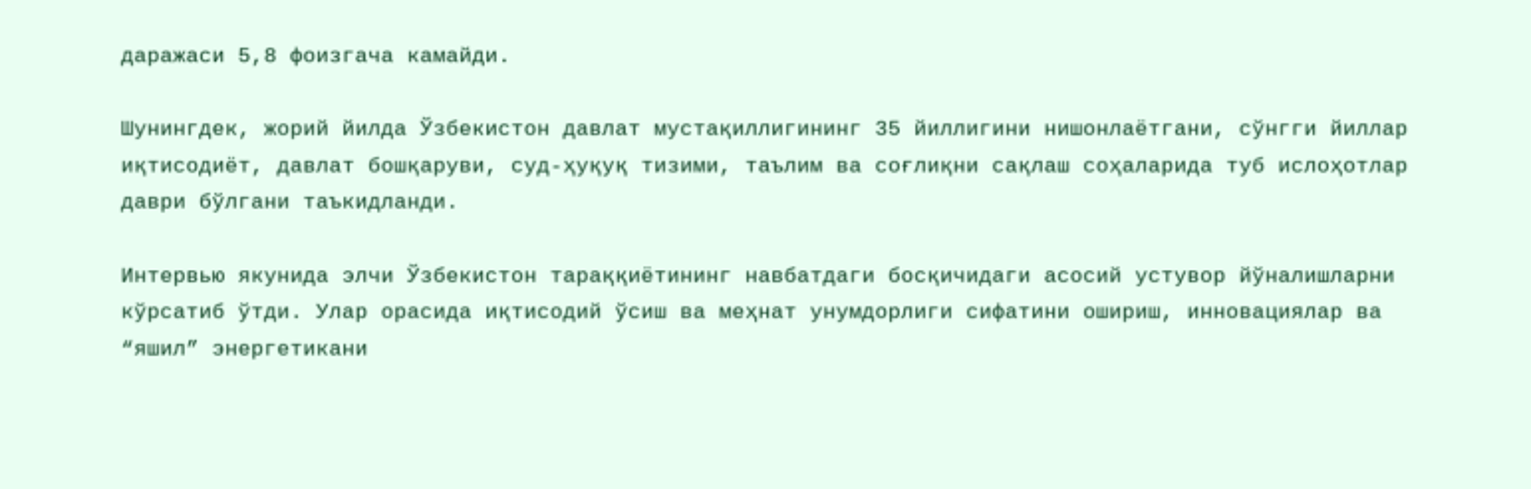даражаси 5,8 фоизгача камайди.

Шунингдек, жорий йилда Ўзбекистон давлат мустақиллигининг 35 йиллигини нишонлаётгани, сўнгги йиллар иқтисодиёт, давлат бошқаруви, суд-ҳуқуқ тизими, таълим ва соғлиқни сақлаш соҳаларида туб ислоҳотлар даври бўлгани таъкидланди.

Интервью якунида элчи Ўзбекистон тараққиётининг навбатдаги босқичидаги асосий устувор йўналишларни кўрсатиб ўтди. Улар орасида иқтисодий ўсиш ва меҳнат унумдорлиги сифатини ошириш, инновациялар ва “яшил” энергетикани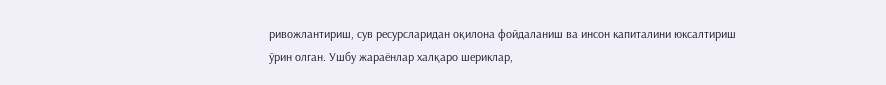ривожлантириш, сув ресурсларидан оқилона фойдаланиш ва инсон капиталини юксалтириш ўрин олган. Ушбу жараёнлар халқаро шериклар,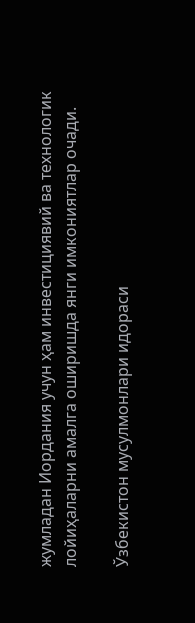жумладан Иордания учун ҳам инвестициявий ва технологик лойиҳаларни амалга оширишда янги имкониятлар очади.

Ўзбекистон мусулмонлари идораси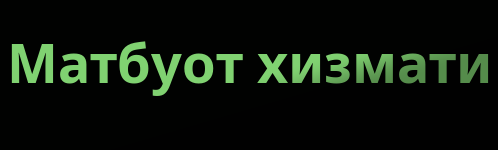Матбуот хизмати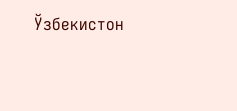Ўзбекистон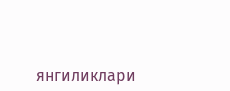янгиликлари